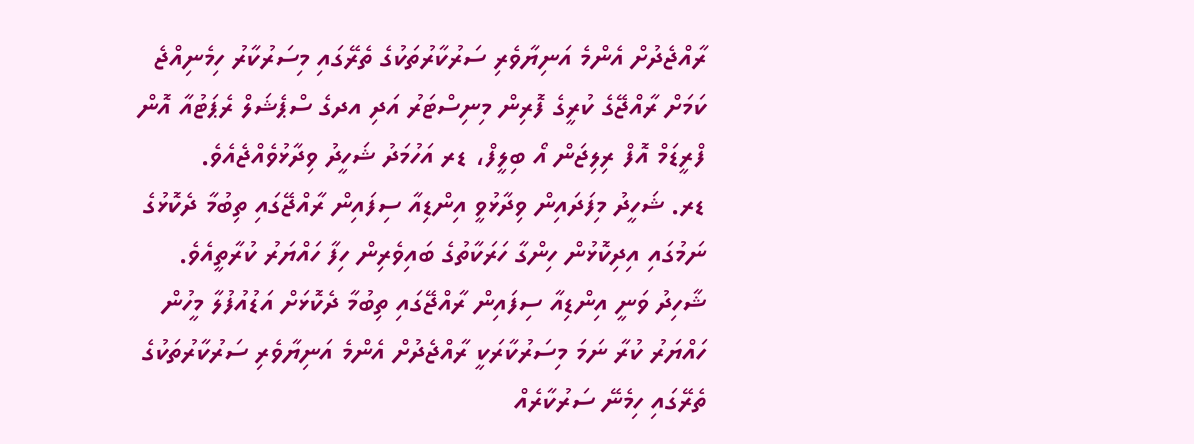ރާއްޖެދުށް އެންމެ އަނިޔާވެރި ސަރުކާރުތަކުގެ ތެރޭގައި މިސަރުކާރު ހިމެނިއްޖެ ކަމަށް ރާއްޖޭގެ ކުރީގެ ފޮރިން މިނިސްޓަރު އަދި އދގެ ސްޕެޝަލް ރެޕަޓުއާ އޮން ފްރީޑަމް އޮފް ރިލިޖަން އޯ ބިލީފް، ޑރ އަހުމަދު ޝަހީދު ވިދާޅުވެއްޖެއެވެ.
ޑރ. ޝަހީދު މިފަދައިން ވިދާޅުވީ އިންޑިއާ ސިފައިން ރާއްޖޭގައި ތިބުމާ ދެކޮޅުގެ ނަމުގައި އިދިކޮޅުން ހިންގާ ހަރަކާތުގެ ބައިވެރިން ހިފާ ހައްޔަރު ކުރާތީއެވެ. ޝާހިދު ވަނީ އިންޑިއާ ސިފައިން ރާއްޖޭގައި ތިބުމާ ދެކޮޅަށް އަޑުއުފުލާ މީހުން ހައްޔަރު ކުރާ ނަމަ މިސަރުކާރަކީ ރާއްޖެދުށް އެންމެ އަނިޔާވެރި ސަރުކާރުތަކުގެ ތެރޭގައި ހިމެނޭ ސަރުކާރެއް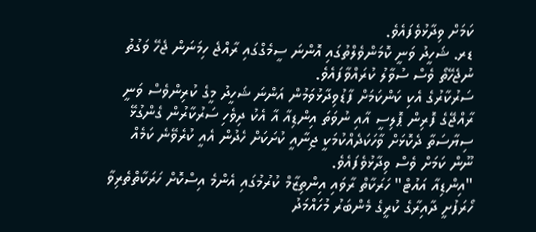ކަމަށް ވިދާޅުވެފައެވެ.
ޑރ. ޝަހީދު ވަނީ ކޮމަންވެލްތުގައި އޮންނަ ސީމެގްގައި ރާއްޖެ ހިމަނަން ޖެހޭ ވަގުތު ނުޖެހޭތޯ ވެސް ސުވާލު ކުރައްވާފައެވެ.
ސަރުކާރުގެ އެކި ކަންކަމަށް ފާޑުވިދާޅުވަމުން އަންނަ ޝަހީދު މީގެ ކުރިންވެސް ވަނީ ރާއްޖޭގެ ފޮރިން ޕޮލިސީ އާއި ނުވަތަ އިންޑިއާ އާ އެކު ދިވެހި ސަރުކާރުން ގެންގުޅޭ ސިޔާސަތާ ދެކޮޅަށް ވާހަކަދެއްކުމަކީ ޖިނާއީ ކުށަކަށް ހެދުން އެއީ ކުރެވޭނެ ކަމެއް ނޫން ކަމަށް ވެސް ވިދާޅުވެފައެވެ.
"އިންޑިއާ އައުޓް" ހަރަކާތް ރާވައި އިންތިޒާމް ކުރުމުގައި އެންމެ އިސްކޮށް ހަރަކާތްތެރިވާ ހޯރަފުށީ ދާއިރާގެ ކުރީގެ މެންބަރު މުހައްމަދު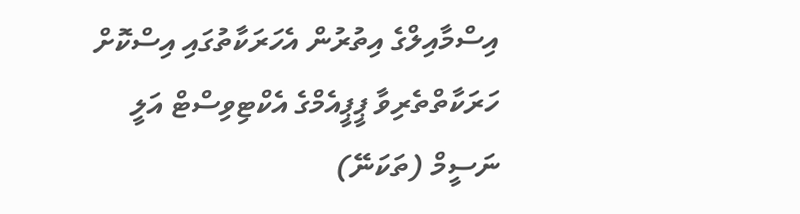އިސްމާއިލްގެ އިތުރުން އެހަރަކާތުގައި އިސްކޮށް ހަރަކާތްތެރިވާ ޕީޕީއެމްގެ އެކްޓިވިސްޓް އަލީ ނަސީމް (ތަކަނޭ)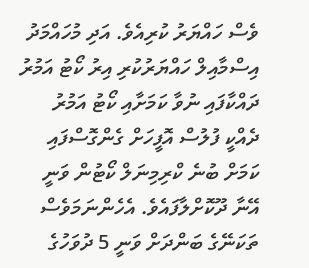ވެސް ހައްޔަރު ކުރިއެވެ. އަދި މުހައްމަދު އިސްމާއިލް ހައްޔަރުކުރި އިރު ކޯޓު އަމުރު ދައްކާފައި ނުވާ ކަމަށާއި ކޯޓު އަމުރު ދެއްކީ ފުލުސް އޮފީހަށް ގެންގޮސްފައި ކަމަށް ބުނެ ކްރިމިނަލް ކޯޓުން ވަނީ އޭނާ ދޫކޮށްލާފައެވެ. އެހެންނަމަވެސް ތަކަނޭގެ ބަންދަށް ވަނީ 5 ދުވަހުގެ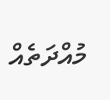މުއްދަތެއް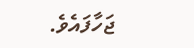ޖަހާފައެވެ.